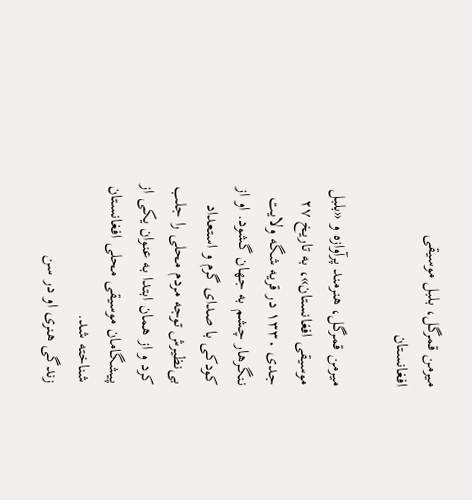میرمن قمرگل، بلبل موسیقی افغانستان

میرمن قمرگل، هنرمند پرآوازه و «بلبل موسیقی افغانستان»، به تاریخ ۲۷ جدی ۱۳۳۰ در قریه شگه ولایت ننگرهار چشم به جهان گشود. او از کودکی با صدای گرم و استعداد بی‌نظیرش توجه مردم محلی را جلب کرد و از همان ابتدا به عنوان یکی از پیشگامان موسیقی محلی افغانستان شناخته شد.
زندگی هنری او در سن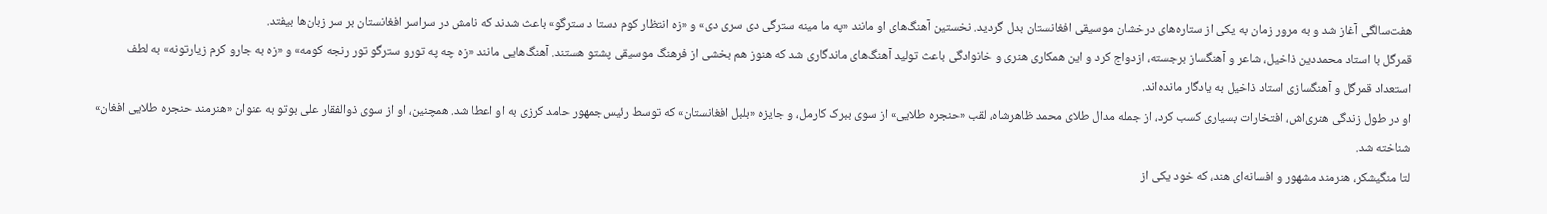هفت‌سالگی آغاز شد و به مرور زمان به یکی از ستاره‌های درخشان موسیقی افغانستان بدل گردید. نخستین آهنگ‌های او مانند «په ما مینه سترگی دی سری دی» و «زه انتظار کوم دستا د سترگو» باعث شدند که نامش در سراسر افغانستان بر سر زبان‌ها بیفتد.
قمرگل با استاد محمددین ذاخیل، شاعر و آهنگساز برجسته، ازدواج کرد و این همکاری هنری و خانوادگی باعث تولید آهنگ‌های ماندگاری شد که هنوز هم بخشی از فرهنگ موسیقی پشتو هستند. آهنگ‌هایی مانند «زه چه په تورو سترگو تور رنجه کومه» و «زه به جارو کرم زیارتونه» به لطف استعداد قمرگل و آهنگسازی استاد ذاخیل به یادگار مانده‌اند.
او در طول زندگی هنری‌اش، افتخارات بسیاری کسب کرد، از جمله مدال طلای محمد ظاهرشاه، لقب «حنجره طلایی» از سوی ببرک کارمل، و جایزه «بلبل افغانستان» که توسط رئیس‌جمهور حامد کرزی به او اعطا شد. همچنین، او از سوی ذوالفقار علی بوتو به عنوان «هنرمند حنجره طلایی افغان» شناخته شد.
لتا منگیشکر، هنرمند مشهور و افسانه‌ای هند، که خود یکی از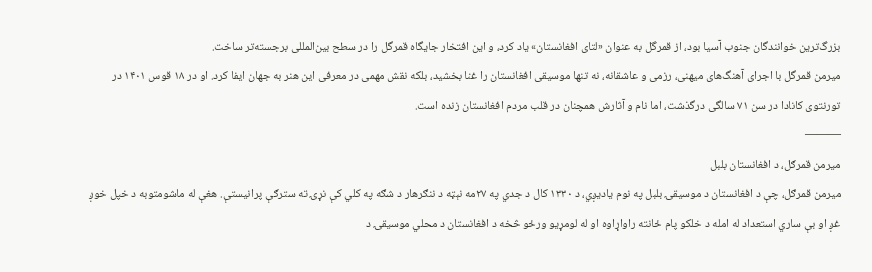بزرگ‌ترین خوانندگان جنوب آسیا بود، از قمرگل به عنوان «لتای افغانستان» یاد کرد، و این افتخار جایگاه قمرگل را در سطح بین‌المللی برجسته‌تر ساخت.
میرمن قمرگل با اجرای آهنگ‌های میهنی، رزمی و عاشقانه، نه تنها موسیقی افغانستان را غنا بخشید، بلکه نقش مهمی در معرفی این هنر به جهان ایفا کرد. او در ۱۸ قوس ۱۴۰۱ در تورنتوی کانادا در سن ۷۱ سالگی درگذشت، اما نام و آثارش همچنان در قلب مردم افغانستان زنده است.
———
میرمن قمرګل، د افغانستان بلبل
میرمن قمرګل، چې د افغانستان د موسیقۍ بلبل په نوم یادیږي، د ۱۳۳۰ کال د جدي په ۲۷مه نېټه د ننګرهار د شګه په کلي کې نړۍ ته سترګې پرانیستې. هغې له ماشومتوبه د خپل خوږ غږ او بې ساري استعداد له امله د خلکو پام ځانته راواړاوه او له لومړیو ورځو څخه د افغانستان د محلي موسیقۍ د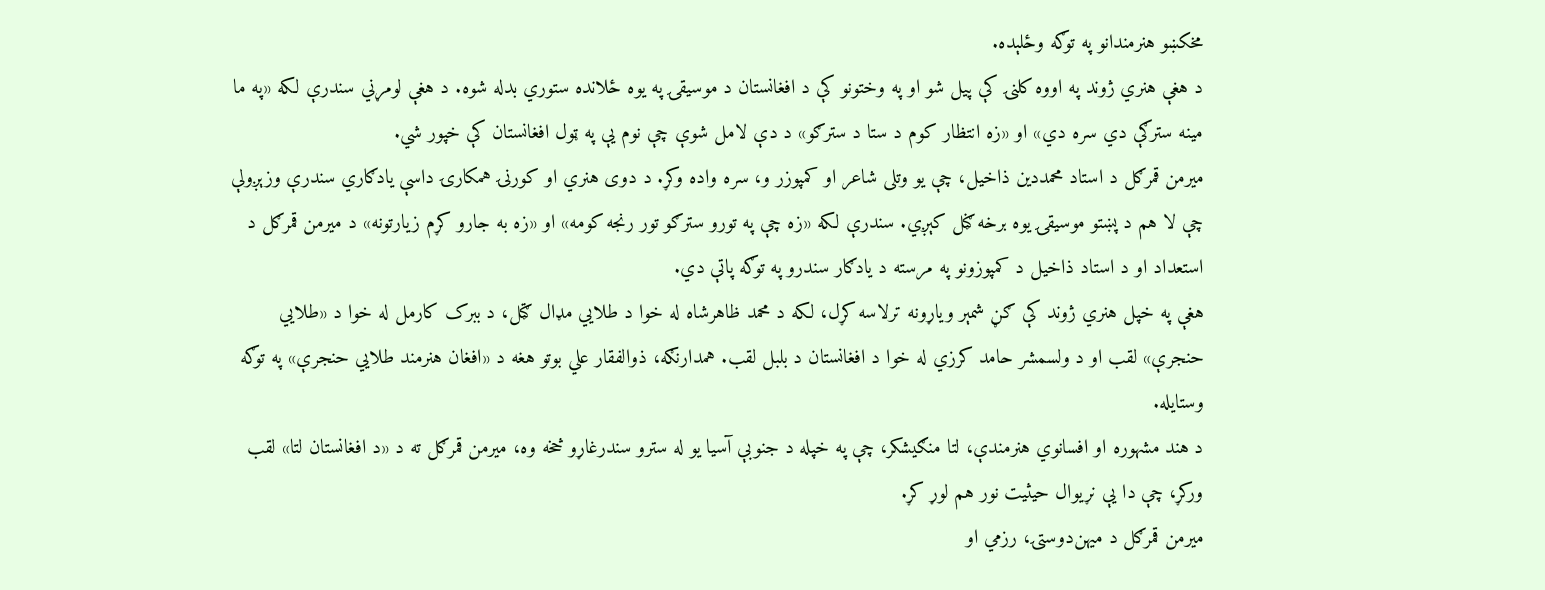مخکښو هنرمندانو په توګه وځلېده.
د هغې هنري ژوند په اووه کلنۍ کې پیل شو او په وختونو کې د افغانستان د موسیقۍ په یوه ځلانده ستوري بدله شوه. د هغې لومړني سندرې لکه «په ما مینه سترګې دي سره دي» او «زه انتظار کوم د ستا د سترګو» د دې لامل شوې چې نوم یې په ټول افغانستان کې خپور شي.
میرمن قمرګل د استاد محمددین ذاخیل، چې یو وتلی شاعر او کمپوزر و، سره واده وکړ. د دوی هنري او کورنۍ همکارۍ داسې یادګاري سندرې وزېږولې چې لا هم د پښتو موسیقۍ یوه برخه ګڼل کېږي. سندرې لکه «زه چې په تورو سترګو تور رنجه کومه» او «زه به جارو کړم زیارتونه» د میرمن قمرګل د استعداد او د استاد ذاخیل د کمپوزونو په مرسته د یادګار سندرو په توګه پاتې دي.
هغې په خپل هنري ژوند کې ګڼ شمېر ویاړونه ترلاسه کړل، لکه د محمد ظاهرشاه له خوا د طلایي مډال ګټل، د ببرک کارمل له خوا د «طلایي حنجرې» لقب او د ولسمشر حامد کرزي له خوا د افغانستان د بلبل لقب. همدارنګه، ذوالفقار علي بوتو هغه د «افغان هنرمند طلایي حنجرې» په توګه وستایله.
د هند مشهوره او افسانوي هنرمندې، لتا منګیشکر، چې په خپله د جنوبې آسیا یو له سترو سندرغاړو څخه وه، میرمن قمرګل ته د «د افغانستان لتا» لقب ورکړ، چې دا یې نړیوال حیثیت نور هم لوړ کړ.
میرمن قمرګل د میهن‌دوستۍ، رزمي او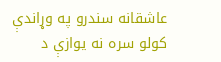عاشقانه سندرو په وړاندې کولو سره نه یوازې د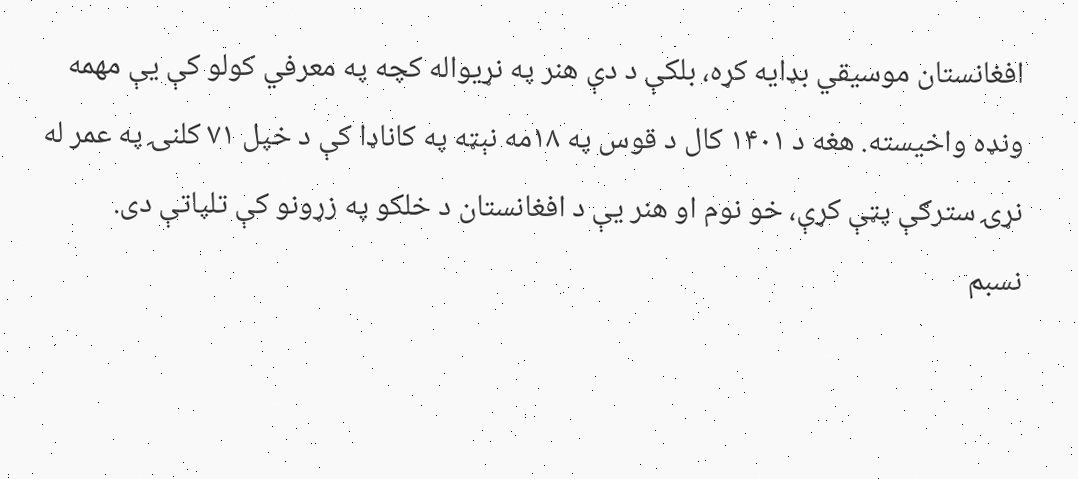افغانستان موسیقي بډایه کړه، بلکې د دې هنر په نړیواله کچه په معرفي کولو کې یې مهمه ونډه واخیسته. هغه د ۱۴۰۱ کال د قوس په ۱۸مه نېټه په کاناډا کې د خپل ۷۱ کلنۍ په عمر له نړۍ سترګې پټې کړې، خو نوم او هنر یې د افغانستان د خلکو په زړونو کې تلپاتې دی.
نسبم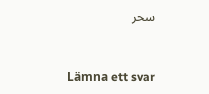سحر



Lämna ett svar